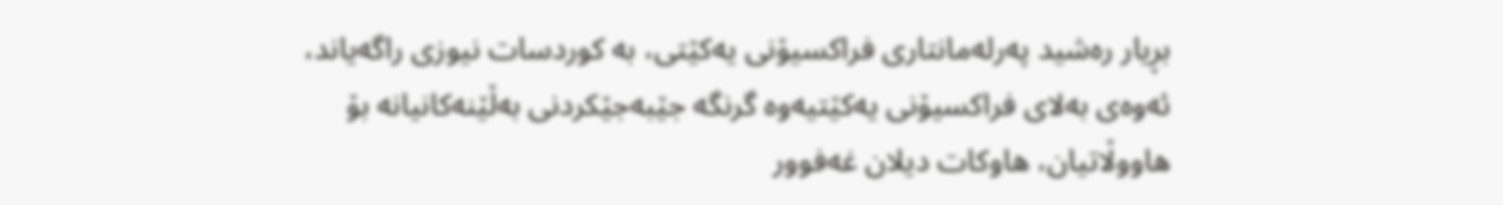بڕیار رەشید پەرلەمانتاری فراكسیۆنی یەكێتی، بە كوردسات نیوزی راگەیاند، ئەوەی بەلای فراكسیۆنی یەكێتیەوە گرنگە جێبەجێكردنی بەڵێنەكانیانە بۆ هاووڵاتیان، هاوكات دیلان غەفوور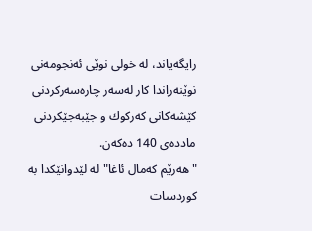رایگەیاند، لە خولی نوێی ئەنجومەنی نوێنەراندا كار لەسەر چارەسەركردنی كێشەكانی كەركوك و جێبەجێكردنی ماددەی 140 دەكەن.
"هەرێم كەمال ئاغا" لە لێدوانێكدا بە كوردسات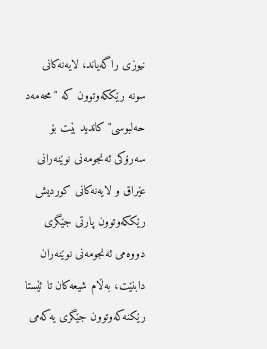نیوزی راگەیاند، لایەنەكانی سونە رێككەوتوون كە "محەمەد حەلبوسی" كاندید بێت بۆ سەرۆكی ئەنجومەنی نوێنەرانی عێراق و لایەنەكانی كوردیش رێككەوتوون پارتی جێگری دووەمی ئەنجومەنی نوێنەران دابنێت، بەڵام شیعەكان تا ئێستا رێكنەكەوتوون جێگری یەكەمی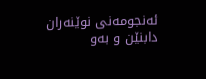ئەنجومەنی نوێنەران دابنێن و بەو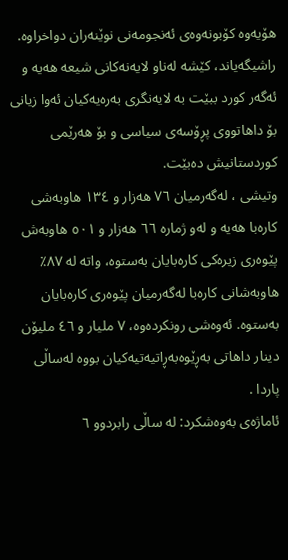هۆیەوە كۆبونەوەی ئەنجومەنی نوێنەران دواخراوە. راشیگەیاند، كێشە لەناو لایەنەكانی شیعە هەیە و ئەگەر كورد ببێت بە لایەنگری بەرەیەكیان ئەوا زیانی بۆ داهاتووی پڕۆسەی سیاسی و بۆ هەرێمی كوردستانیش دەبێت.
وتیشی ، لەگەرمیان ٧٦ ھەزار و ١٣٤ ھاوبەشی کارەبا ھەیە و لەو ژمارە ٦٦ ھەزار و ٥٠١ ھاوبەش پێوەری زیرەکی کارەبایان بەستوە، واتە لە ٨٧٪ ھاوبەشانی کارەبا لەگەرمیان پێوەری کارەبایان بەستوە. ئەوەشی رونکردەوە، ٧ ملیار و ٤٦ ملیۆن دینار داھاتی بەڕێوەبەڕاتیەتیەکیان بووە لەساڵی پاردا .
ئاماژەی بەوەشکرد: لە ساڵی رابردوو ٦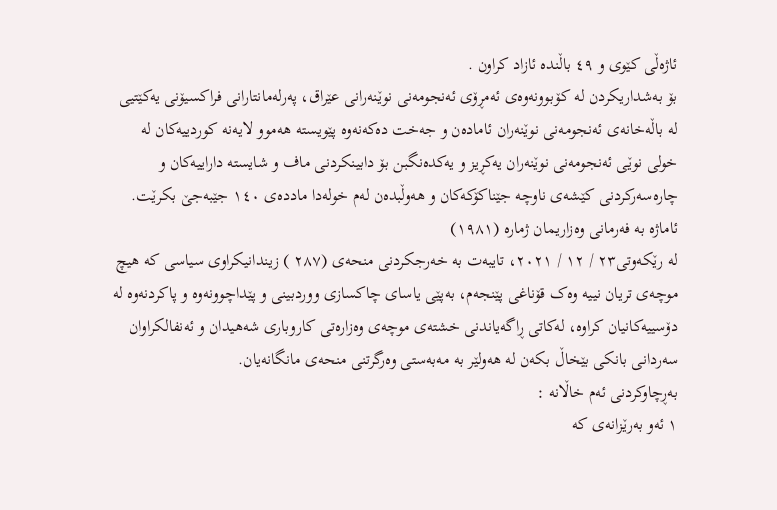ئاژەڵی کێوی و ٤٩ باڵندە ئازاد کراون .
بۆ بەشداریکردن لە کۆبوونەوەی ئەمڕۆی ئەنجومەنی نوێنەرانی عێراق، پەرلەمانتارانی فراکسیۆنی یەکێتیی لە باڵەخانەی ئەنجومەنی نوێنەران ئامادەن و جەخت دەکەنەوە پێویستە ھەموو لایەنە کوردییەکان لە خولی نوێی ئەنجومەنی نوێنەران یەکڕیز و یەکدەنگبن بۆ دابینکردنی ماف و شایستە داراییەکان و چارەسەرکردنی کێشەی ناوچە جێناکۆکەکان و ھەوڵبدەن لەم خولەدا ماددەی ١٤٠ جێبەجێ بکرێت.
ئاماژە بە فەرمانی وەزاریمان ژمارە (١٩٨١)
لە رێکەوتی٢٣ / ١٢ / ٢٠٢١، تایبەت بە خەرجکردنی منحەی (٢٨٧ ) زیندانیکراوی سیاسی کە ھیچ موچەی تریان نییە وەک قۆناغی پێنجەم، بەپێی یاسای چاکسازی ووردبینی و پێداچوونەوە و پاکردنەوە لە دۆسییەکانیان کراوە، لەکاتی ڕاگەیاندنی خشتەی موچەی وەزارەتی کاروباری شەھیدان و ئەنفالکراوان سەردانی بانکی بێخاڵ بکەن لە ھەولێر بە مەبەستی وەرگرتنی منحەی مانگانەیان.
بەڕچاوکردنی ئەم خاڵانە :
۱ ئەو بەرێزانەی کە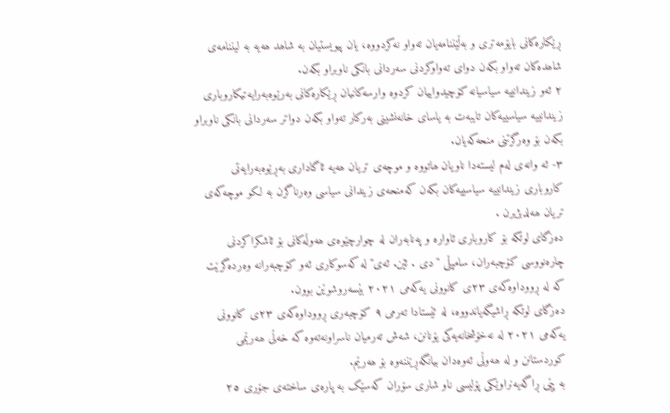ڕێکارەکانی بایۆمەتری و بەڵێننامەیان تەواو نەکردووە، یان پیویستیان بە شاھد ھەیە بە لیننامەی شاھدەکان تەواو بکەن دوای تەواوکردنی سەردانی بانکی ناوبراو بکەن.
۲ ئەو زیندانییە سیاسیانە کۆچیدواییان کردوە وارسەکانیان ڕێکارەکانی بەرێوەبەرایەتیکاروباری زیندانییە سیاسییەکان تایبەت بە یاسای خانەنشینی بەرکار تەواو بکەن دواتر سەردانی بانکی ناوبراو بکەن بۆ وەرگرتنی منحەکەیان.
٣- ئە وانەی لەم لیستەدا ناویان ھاتووە و موچەی تریان ھەیە ئاگاداری بەڕێوەبەرایەتی کاروباری زیندانییە سیاسییەکان بکەن کەمنحەی زیندانی سیاسی وەرناگرن بە لکو موچەکەی تریان ھەلدبژیرن .
دەزگای لوتکە بۆ کاروباری ئاوارە و پەنابەران لە چوارچێوەی ھەوڵەکانی بۆ ئاشکراکردنی چارەنووسی کۆچبەران، سامپڵی "دی . ئێن. ئەی" لە کەسوکاری ئەو کۆچبەرانە وەردەگرێت کە لە ڕووداوەکەی ٢٣ی کانوونی یەکەمی ٢٠٢١ بێسەروشوێن بوون.
دەزگای لوتکە ڕاشیگەیاندووە، لە ئێستادا تەرمی ٩ کۆچبەری ڕووداوەکەی ٢٣ی کانوونی یەکەمی ٢٠٢١ لە نەخۆشخانەیەکی یۆنانن، شەش تەرمیان ناسراونەتەوە کە خەڵی ھەرێمی کوردستانن و لە ھەوڵی ئەوەدان بیانگەڕێننەوە بۆ ھەرێم.
بە پێی ڕاگەیەنراوێکی پۆلیسی ناو شاری سۆران کەسێک بە پارەی ساختەی جۆری ٢٥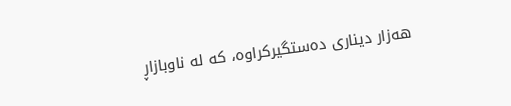ھەزار دیناری دەستگیرکراوە، کە لە ناوبازاڕ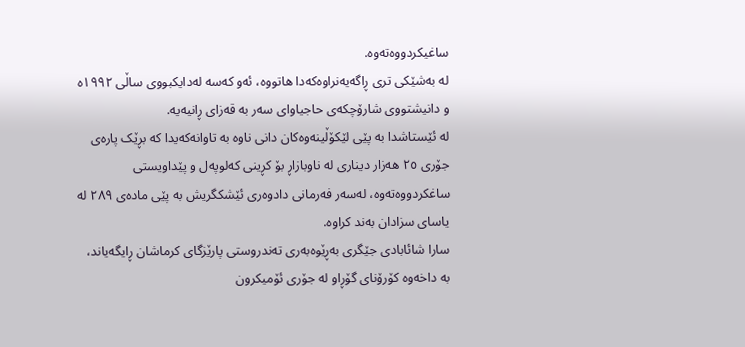ساغیکردووەتەوە.
لە بەشێکی تری ڕاگەیەنراوەکەدا ھاتووە، ئەو کەسە لەدایکبووی ساڵی ١٩٩٢ە و دانیشتووی شارۆچکەی حاجیاوای سەر بە قەزای ڕانیەیە.
لە ئێستاشدا بە پێی لێکۆڵینەوەکان دانی ناوە بە تاوانەکەیدا کە بڕێک پارەی جۆری ٢٥ ھەزار دیناری لە ناوبازاڕ بۆ کڕینی کەلوپەل و پێداویستی ساغکردووەتەوە، لەسەر فەرمانی دادوەری ئێشکگریش بە پێی مادەی ٢٨٩ لە یاسای سزادان بەند کراوە.
سارا شائابادی جێگری بەڕێوەبەری تەندروستی پارێزگای کرماشان ڕایگەیاند، بە داخەوە کۆرۆنای گۆڕاو لە جۆری ئۆمیکرون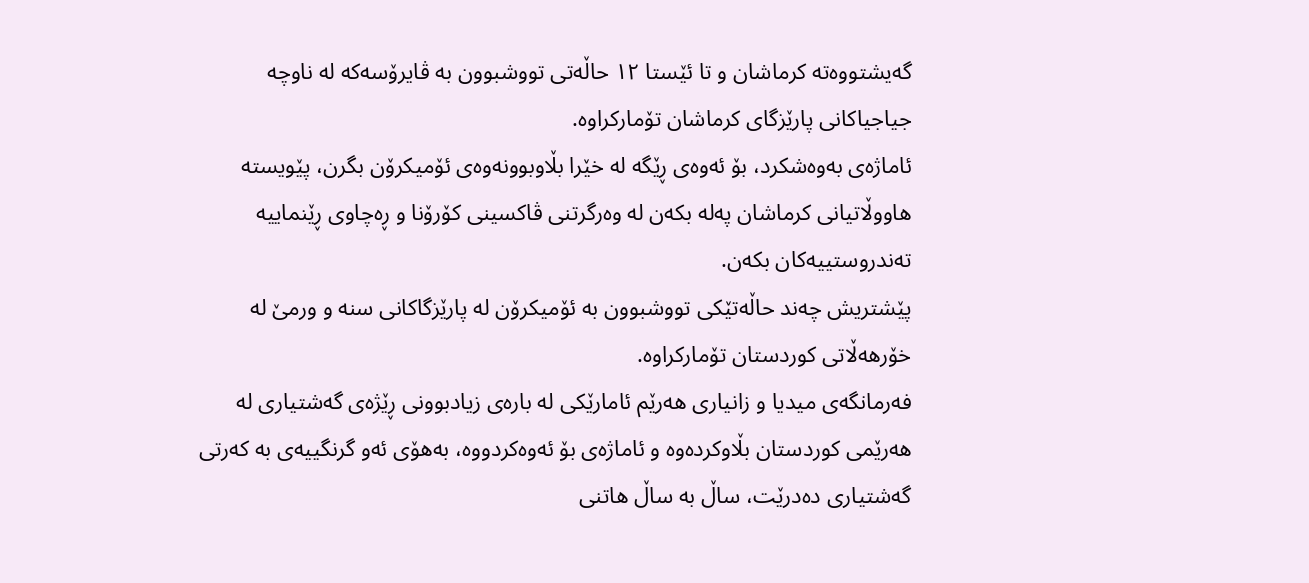گەیشتووەتە کرماشان و تا ئێستا ١٢ حاڵەتی تووشبوون بە ڤایرۆسەکە لە ناوچە جیاجیاکانی پارێزگای کرماشان تۆمارکراوە.
ئاماژەی بەوەشکرد، بۆ ئەوەی ڕێگە لە خێرا بڵاوبوونەوەی ئۆمیکرۆن بگرن، پێویستە ھاووڵاتیانی کرماشان پەلە بکەن لە وەرگرتنی ڤاکسینی کۆرۆنا و ڕەچاوی ڕێنماییە تەندروستییەکان بکەن.
پێشتریش چەند حاڵەتێکی تووشبوون بە ئۆمیکرۆن لە پارێزگاکانی سنە و ورمێ لە خۆرھەڵاتی کوردستان تۆمارکراوە.
فەرمانگەی میدیا و زانیاری ھەرێم ئامارێکی لە بارەی زیادبوونی ڕێژەی گەشتیاری لە ھەرێمی کوردستان بڵاوکردەوە و ئاماژەی بۆ ئەوەکردووە، بەھۆی ئەو گرنگییەی بە کەرتی گەشتیاری دەدرێت، ساڵ بە ساڵ ھاتنی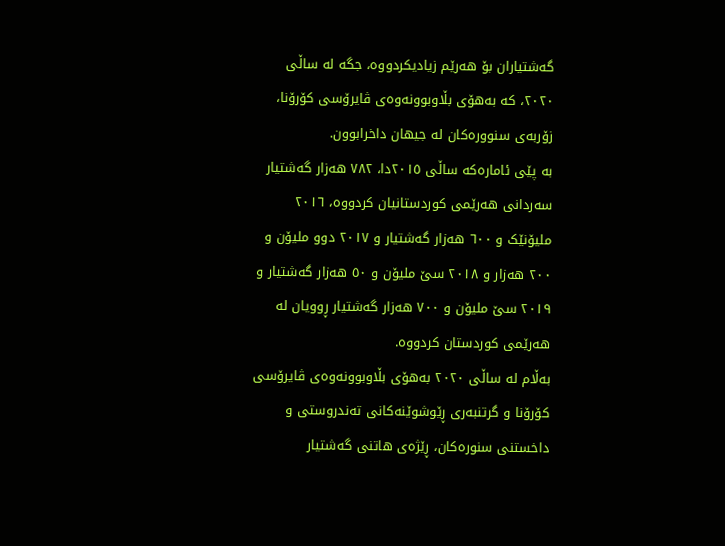گەشتیاران بۆ ھەرێم زیادیکردووە، جگە لە ساڵی ٢٠٢٠، کە بەھۆی بڵاوبوونەوەی ڤایرۆسی کۆرۆنا، زۆربەی سنوورەکان لە جیھان داخرابوون.
بە پێی ئامارەکە ساڵی ٢٠١٥دا، ٧٨٢ ھەزار گەشتیار سەردانی ھەرێمی کوردستانیان کردووە، ٢٠١٦ ملیۆنێک و ٦٠٠ ھەزار گەشتیار و ٢٠١٧ دوو ملیۆن و ٢٠٠ ھەزار و ٢٠١٨ سێ ملیۆن و ٥٠ ھەزار گەشتیار و ٢٠١٩ سێ ملیۆن و ٧٠٠ ھەزار گەشتیار ڕوویان لە ھەرێمی کوردستان کردووە.
بەڵام لە ساڵی ٢٠٢٠ بەھۆی بڵاوبوونەوەی ڤایرۆسی کۆرۆنا و گرتنبەری ڕێوشوێنەکانی تەندروستی و داخستنی سنورەکان، ڕێژەی ھاتنی گەشتیار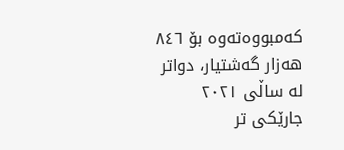کەمبووەتەوە بۆ ٨٤٦ ھەزار گەشتیار، دواتر لە ساڵی ٢٠٢١ جارێکی تر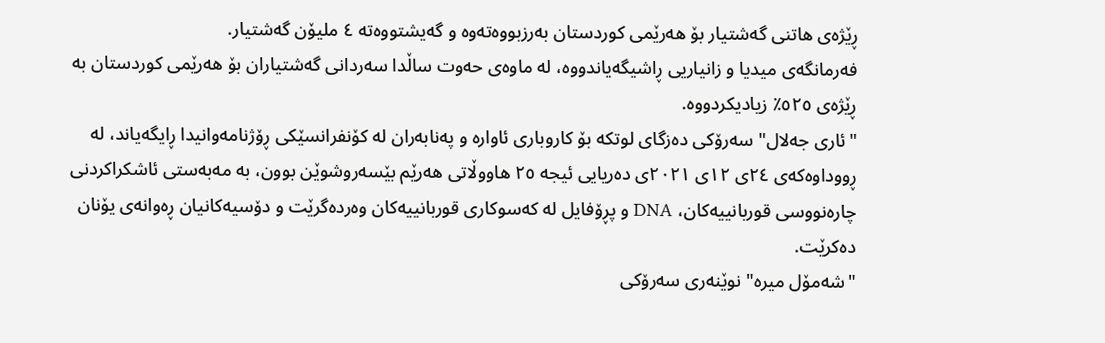ڕێژەی ھاتنی گەشتیار بۆ ھەرێمی کوردستان بەرزبووەتەوە و گەیشتووەتە ٤ ملیۆن گەشتیار.
فەرمانگەی میدیا و زانیاریی ڕاشیگەیاندووە، لە ماوەی حەوت ساڵدا سەردانی گەشتیاران بۆ ھەرێمی کوردستان بە ڕێژەی ٥٢٥٪ زیادیکردووە.
"ئاری جەلال" سەرۆکی دەزگای لوتکە بۆ کاروباری ئاوارە و پەنابەران لە کۆنفرانسێکی ڕۆژنامەوانیدا ڕایگەیاند، لە ڕووداوەکەی ٢٤ی ١٢ی ٢٠٢١ی دەریایی ئیجە ٢٥ ھاووڵاتی ھەرێم بێسەروشوێن بوون، بە مەبەستی ئاشکراکردنی چارەنووسی قوربانییەکان، DNA و پڕۆفایل لە کەسوکاری قوربانییەکان وەردەگرێت و دۆسیەکانیان ڕەوانەی یۆنان دەکرێت.
"شەمۆل میرە" نوێنەری سەرۆکی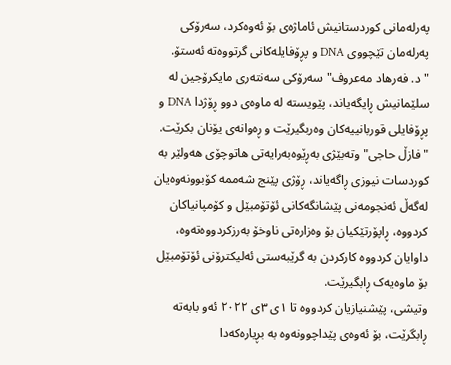پەرلەمانی کوردستانیش ئاماژەی بۆ ئەوەکرد، سەرۆکی پەرلەمان تێچووی DNA و پڕۆفایلەکانی گرتووەتە ئەستۆ.
"د. فەرھاد مەعروف" سەرۆکی سەنتەری مایکرۆجین لە سلێمانیش ڕایگەیاند، پێویستە لە ماوەی دوو ڕۆژدا DNA و پڕۆفایلی قوربانییەکان وەربگیرێت و ڕەوانەی یۆنان بکرێت.
"فازڵ حاجی" وتەبێژی بەڕێوەبەرایەتی ھاتوچۆی ھەولێر بە کوردسات نیوزی ڕاگەیاند، ڕۆژی پێنج شەممە کۆبوونەوەیان لەگەڵ ئەنجومەنی پێشانگەکانی ئۆتۆمبێل و کۆمپانیاکان کردووە، ڕاپۆرتێکیان بۆ وەزارەتی ناوخۆ بەرزکردووەتەوە، داوایان کردووە کارکردن بە گرێبەستی ئەلیکترۆنی ئۆتۆمبێل بۆ ماوەیەک ڕابگیرێت.
وتیشی، پێشنیازیان کردووە تا ١ی ٣ی ٢٠٢٢ ئەو بابەتە ڕابگرێت، بۆ ئەوەی پێداچوونەوە بە بڕیارەکەدا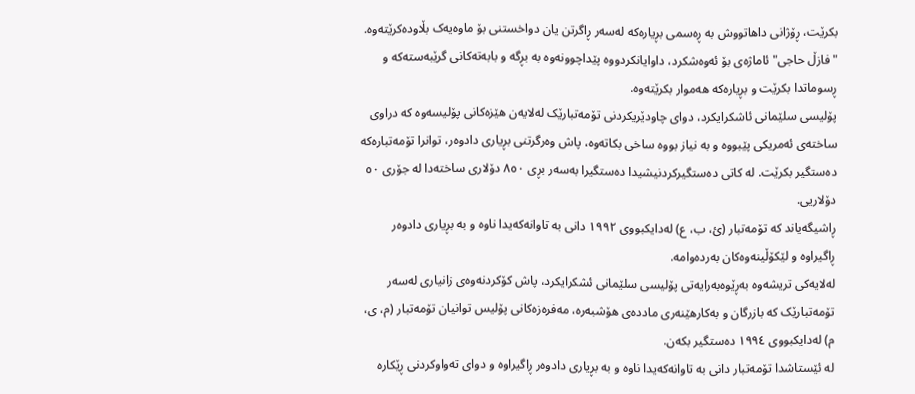بکرێت، ڕۆژانی داھاتووش بە ڕەسمی بڕیارەکە لەسەر ڕاگرتن یان دواخستنی بۆ ماوەیەک بڵاودەکرێتەوە.
"فازڵ حاجی" ئاماژەی بۆ ئەوەشکرد، داوایانکردووە پێداچوونەوە بە بڕگە و بابەتەکانی گرێبەستەکە و ڕسوماتدا بکرێت و بڕیارەکە ھەموار بکرێتەوە.
پۆلیسی سلێمانی ئاشکرایکرد، دوای چاودێریکردنی تۆمەتبارێک لەلایەن ھێزەکانی پۆلیسەوە کە دراوی ساختەی ئەمریکی پێبووە و بە نیاز بووە ساخی بکاتەوە، پاش وەرگرتنی بڕیاری دادوەر، توانرا تۆمەتبارەکە دەستگیر بکرێت. لە کاتی دەستگیرکردنیشیدا دەستگیرا بەسەر بڕی ٨٥٠ دۆلاری ساختەدا لە جۆری ٥٠ دۆلاریی.
ڕاشیگەیاند کە تۆمەتبار (ئ، ب، ع) لەدایکبووی ١٩٩٢ دانی بە تاوانەکەیدا ناوە و بە بڕیاری دادوەر ڕاگیراوە و لێکۆڵینەوەکان بەردەوامە.
لەلایەکی تریشەوە بەڕێوەبەرایەتی پۆلیسی سلێمانی ئشکرایکرد، پاش کۆکردنەوەی زانیاری لەسەر تۆمەتبارێک کە بازرگان و بەکارھێنەری ماددەی ھۆشبەرە، مەفرەزەکانی پۆلیس توانیان تۆمەتبار (م، ی، م) لەدایکبووی ١٩٩٤ دەستگیر بکەن.
لە ئێستاشدا تۆمەتبار دانی بە تاوانەکەیدا ناوە و بە بڕیاری دادوەر ڕاگیراوە و دوای تەواوکردنی ڕێکارە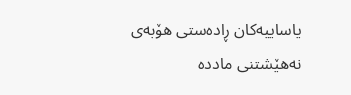یاساییەکان ڕادەستی ھۆبەی نەھێشتنی ماددە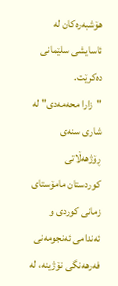ھۆشبەرەکان لە ئاسایشی سلێمانی دەکرێت.
"زارا محەمەدی" لە شاری سنەی ڕۆژھەڵاتی کوردستان مامۆستای زمانی کوردی و ئەندامی ئەنجومەنی فەرھەنگی نۆژینە، لە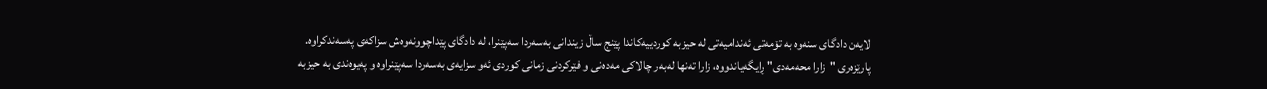لایەن دادگای سنەوە بە تۆمەتی ئەندامیەتی لە حیزبە کوردییەکاندا پێنج ساڵ زیندانی بەسەردا سەپێنرا، لە دادگای پێداچوونەوەش سزاکەی پەسەندکراوە.
پارێزەری "زارا محەمەدی" ڕایگەیاندووە، زارا تەنھا لەبەر چالاکی مەدەنی و فێرکردنی زمانی کوردی ئەو سزایەی بەسەردا سەپێنراوە و پەیوەندی بە حیزبە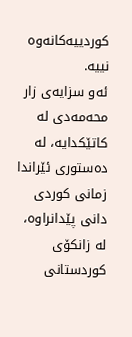کوردییەکانەوە نییە.
ئەو سزایەی زار محەمەدی لە کاتێکدایە، لە دەستوری ئێراندا زمانی کوردی دانی پێدانراوە، لە زانکۆی کوردستانی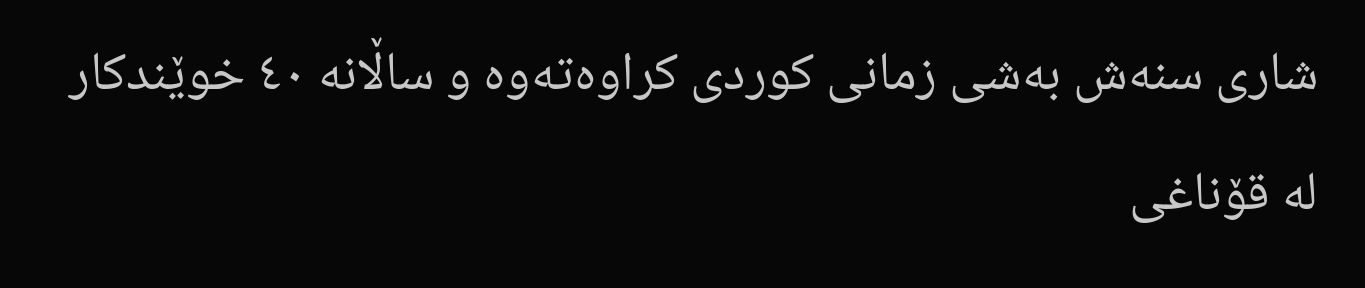شاری سنەش بەشی زمانی کوردی کراوەتەوە و ساڵانە ٤٠ خوێندکار لە قۆناغی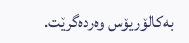بەکالۆریۆس وەردەگرێت.